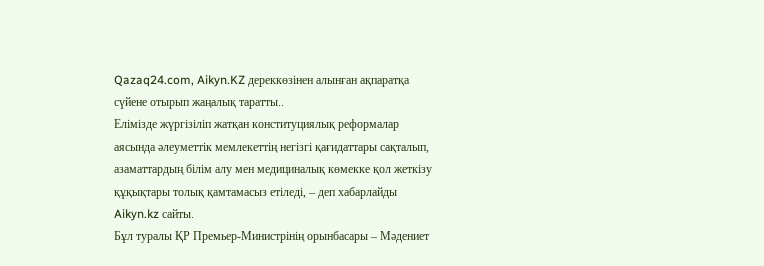Qazaq24.com, Aikyn.KZ дереккөзінен алынған ақпаратқа сүйене отырып жаңалық таратты..
Елімізде жүргізіліп жатқан конституциялық реформалар аясында әлеуметтік мемлекеттің негізгі қағидаттары сақталып, азаматтардың білім алу мен медициналық көмекке қол жеткізу құқықтары толық қамтамасыз етіледі, – деп хабарлайды Aikyn.kz сайты.
Бұл туралы ҚР Премьер-Министрінің орынбасары – Мәдениет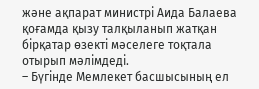және ақпарат министрі Аида Балаева қоғамда қызу талқыланып жатқан бірқатар өзекті мәселеге тоқтала отырып мәлімдеді.
– Бүгінде Мемлекет басшысының ел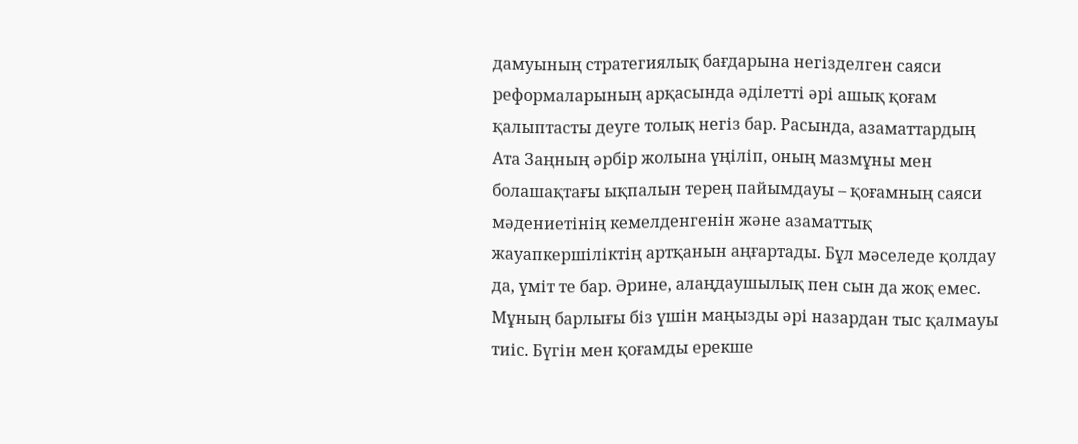дамуының стратегиялық бағдарына негізделген саяси реформаларының арқасында әділетті әрі ашық қоғам қалыптасты деуге толық негіз бар. Расында, азаматтардың Ата Заңның әрбір жолына үңіліп, оның мазмұны мен болашақтағы ықпалын терең пайымдауы – қоғамның саяси мәдениетінің кемелденгенін және азаматтық жауапкершіліктің артқанын аңғартады. Бұл мәселеде қолдау да, үміт те бар. Әрине, алаңдаушылық пен сын да жоқ емес. Мұның барлығы біз үшін маңызды әрі назардан тыс қалмауы тиіс. Бүгін мен қоғамды ерекше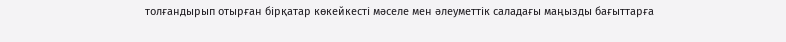толғандырып отырған бірқатар көкейкесті мәселе мен әлеуметтік саладағы маңызды бағыттарға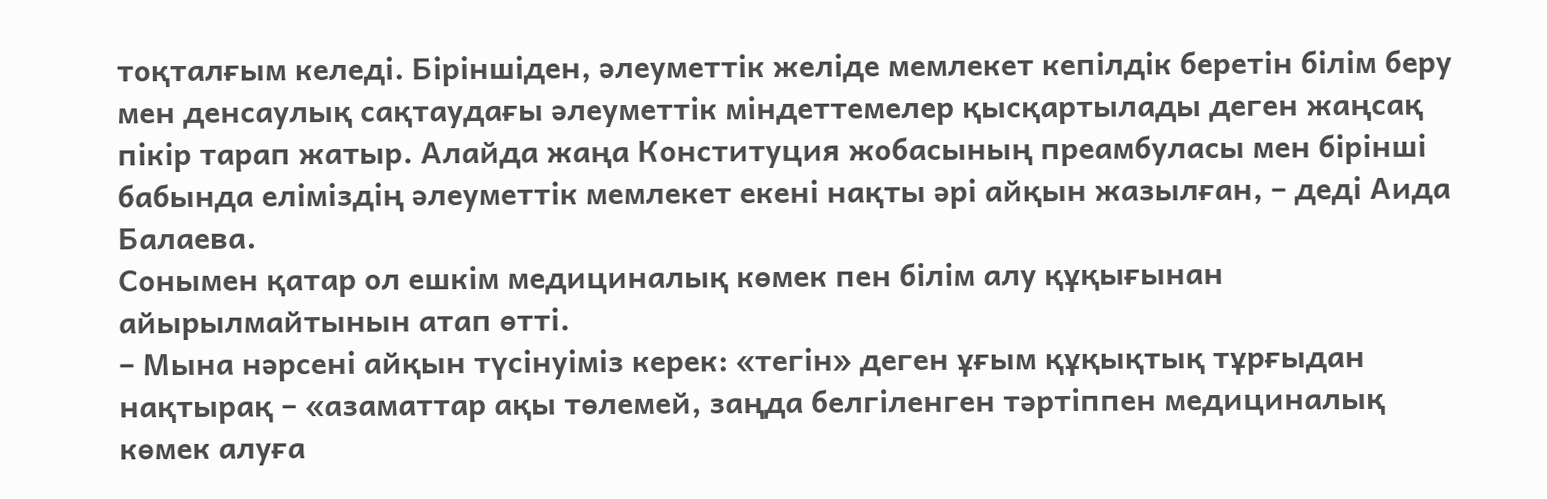тоқталғым келеді. Біріншіден, әлеуметтік желіде мемлекет кепілдік беретін білім беру мен денсаулық сақтаудағы әлеуметтік міндеттемелер қысқартылады деген жаңсақ пікір тарап жатыр. Алайда жаңа Конституция жобасының преамбуласы мен бірінші бабында еліміздің әлеуметтік мемлекет екені нақты әрі айқын жазылған, – деді Аида Балаева.
Сонымен қатар ол ешкім медициналық көмек пен білім алу құқығынан айырылмайтынын атап өтті.
– Мына нәрсені айқын түсінуіміз керек: «тегін» деген ұғым құқықтық тұрғыдан нақтырақ – «азаматтар ақы төлемей, заңда белгiленген тәртіппен медициналық көмек алуға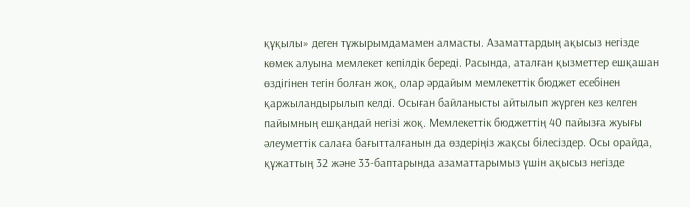құқылы» деген тұжырымдамамен алмасты. Азаматтардың ақысыз негізде көмек алуына мемлекет кепілдік береді. Расында, аталған қызметтер ешқашан өздігінен тегін болған жоқ, олар әрдайым мемлекеттік бюджет есебінен қаржыландырылып келді. Осыған байланысты айтылып жүрген кез келген пайымның ешқандай негізі жоқ. Мемлекеттік бюджеттің 40 пайызға жуығы әлеуметтік салаға бағытталғанын да өздеріңіз жақсы білесіздер. Осы орайда, құжаттың 32 және 33-баптарында азаматтарымыз үшін ақысыз негізде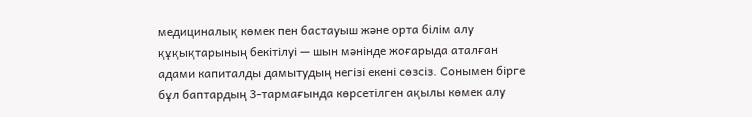медициналық көмек пен бастауыш және орта білім алу құқықтарының бекітілуі — шын мәнінде жоғарыда аталған адами капиталды дамытудың негізі екені сөзсіз. Сонымен бірге бұл баптардың 3-тармағында көрсетілген ақылы көмек алу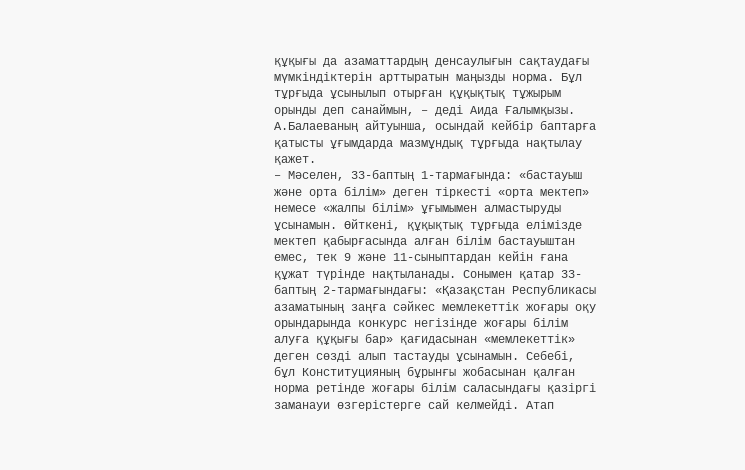құқығы да азаматтардың денсаулығын сақтаудағы мүмкіндіктерін арттыратын маңызды норма. Бұл тұрғыда ұсынылып отырған құқықтық тұжырым орынды деп санаймын, – деді Аида Ғалымқызы.
А.Балаеваның айтуынша, осындай кейбір баптарға қатысты ұғымдарда мазмұндық тұрғыда нақтылау қажет.
– Мәселен, 33-баптың 1-тармағында: «бастауыш және орта білім» деген тіркесті «орта мектеп» немесе «жалпы білім» ұғымымен алмастыруды ұсынамын. Өйткені, құқықтық тұрғыда елімізде мектеп қабырғасында алған білім бастауыштан емес, тек 9 және 11-сыныптардан кейін ғана құжат түрінде нақтыланады. Сонымен қатар 33-баптың 2-тармағындағы: «Қазақстан Республикасы азаматының заңға сәйкес мемлекеттік жоғары оқу орындарында конкурс негiзінде жоғары білім алуға құқығы бар» қағидасынан «мемлекеттік» деген сөзді алып тастауды ұсынамын. Себебі, бұл Конституцияның бұрынғы жобасынан қалған норма ретінде жоғары білім саласындағы қазіргі заманауи өзгерістерге сай келмейді. Атап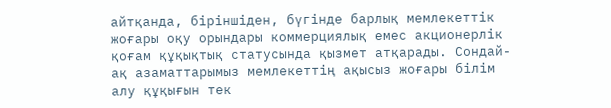айтқанда, біріншіден, бүгінде барлық мемлекеттік жоғары оқу орындары коммерциялық емес акционерлік қоғам құқықтық статусында қызмет атқарады. Сондай-ақ азаматтарымыз мемлекеттің ақысыз жоғары білім алу құқығын тек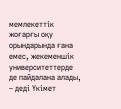мемлекеттік жоғарғы оқу орындарында ғана емес, жекеменшік университеттерде де пайдалана алады, – деді Үкімет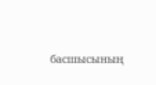басшысының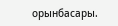орынбасары.